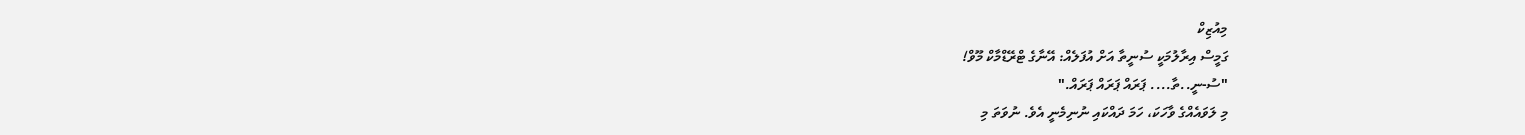މިއުޒިކް
ގަމީސް އިރާލުމަކީ ސުނީތާ އަށް އުފަލެއް: އޭނާގެ ޓްރޭޑްމާކް މޫވް!
"ސު-ނީ..ތާ.... ޕަރައް ޕަރައް ޕަރައް."
މި ލަވައެއްގެ ވާހަކަ، ހަމަ ދައްކައި ނުނިމެނީ އެވެ. ނުވަތަ މި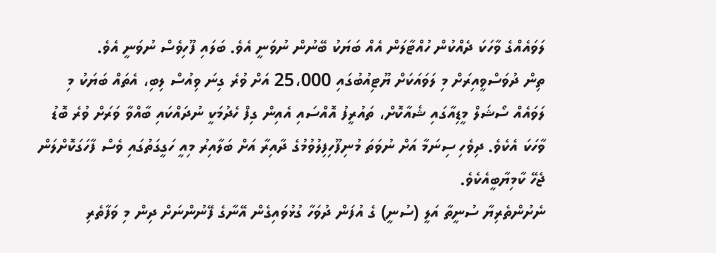ލަވައެއްގެ ވާހަކަ ދެއްކުން ހުއްޓާލަން އެއް ބަޔަކު ބޭނުން ނުވަނީ އެވެ. ބަލައި ފޫހިވެސް ނުވަނީ އެވެ.
ތިން ދުވަސްވީއިރަށް މި ލަވައަކަށް ޔޫޓިއުބުގައި 25،000 އަށް ވުރެ ގިނަ ވިއުސް ލިބި، އެތައް ބަޔަކު މި ލަވައެއް ސޯޝަލް މީޑިއާގައި ޝެއާކޮށް، ތައުރީފު އޮއްސައި އެއިން ގިފް ހެދުމަކީ ނުދައްކައި ބާއްވާ ވަރަށް ވުރެ ބޮޑު ވާހަކަ އެކެވެ. ދިވެހި ސިނަމާ އަށް ނުވަތަ މުނިފޫހިފިލުވުމުގެ ދާއިރާ އަށް ބަލާއިރު މިއީ ހަގީގަތުގައި ވެސް ފާހަގަކޮށްލަން ޖެހޭ ކާމިޔާބީއެކެވެ.
ނެށުންތެރިޔާ ސުނީތާ އަލީ (ސުނީ) ގެ އުފަން ދުވަހާ ގުޅުވައިގެން އޭނާގެ ފޭނުންނަށް ދިން މި ވަފާތެރި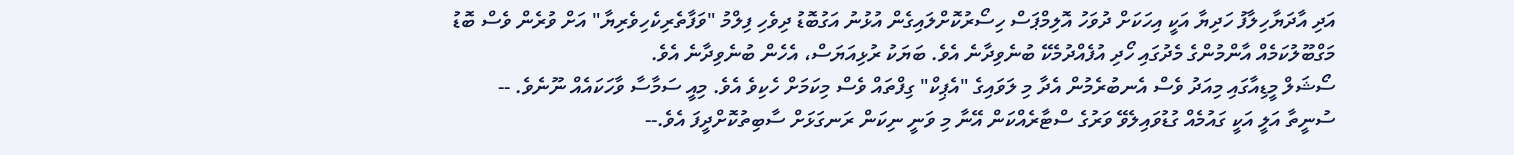އަދި އާދަޔާހިލާފު ހަދިޔާ އަކީ އިހަކަށް ދުވަހު އޮލިމްޕަސް ހިސޯރުކޮށްލައިގެން އުޅުނު އަގުބޮޑު ދިވެހި ފިލްމު "ވަފާތެރިކެހިވެރިޔާ" އަށް ވުރެން ވެސް ބޮޑު މަގްބޫލުކަމެއް އާންމުންގެ މެދުގައި ހޯދި އުފެއްދުމެކޭ ބުނެވިދާނެ އެވެ. ބަޔަކު ރުޅިއަޔަސް، އެހެން ބުނެވިދާނެ އެވެ.
ސޯޝަލް މީޑިއާގައި މިއަދު ވެސް އެނބުރެމުން އެދާ މި ލަވައިގެ "އެޕިކް" ގިފްތައް ވެސް މިކަމަށް ހެކިވެ އެވެ. މިއީ ސަމާސާ ވާހަކައެއް ނޫނެވެ. -- ސުނީތާ އަލީ އަކީ ގައުމެއް ގުޑުވައިލެވޭ ވަރުގެ ސްޓާރެއްކަން އޭނާ މި ވަނީ ނިކަން ރަނގަޅަށް ސާބިތުކޮށްދީފަ އެވެ.--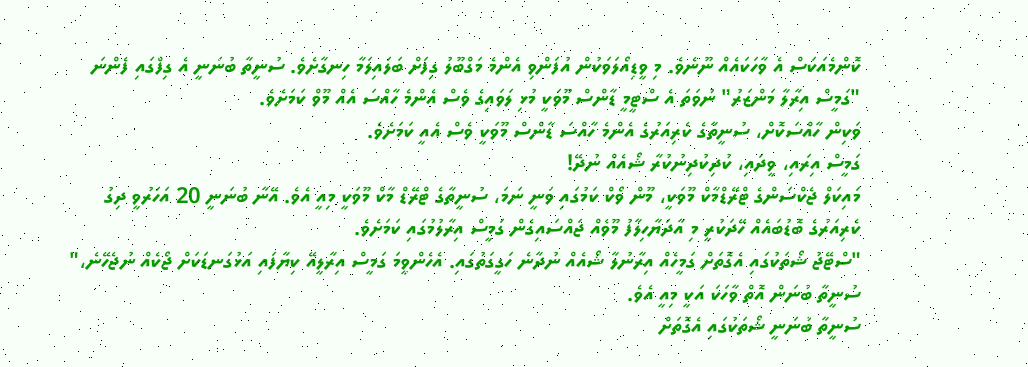ކޮންމެއަކަސް އެ ވާހަކައެއް ނޫނެވެ. މި ވީޑިއޯލަވަކުން އުފަންވި އެންމެ މަގްބޫލު ގިފަށް ބަލައިލަމާ ހިނގާށެވެ. ސުނީތާ ބުނަނީ އެ ގިފްގައި ފެންނަ "ގަމީސް އިރާލާ މަންޒަރު" ނުވަތަ އެ ސްޓީމީ ޑާންސް މޫވަކީ މުޅި ލަވައިގެ ވެސް އެންމެ ހާއްސަ އެއް މޫވް ކަމަށެވެ.
ވަކިން ހާއްސަކޮށް، ސުނީތާގެ ކެރިއަރުގެ އެންމެ ހާއްސަ ޑާންސް މޫވަކީ ވެސް އެއީ ކަމަށެވެ.
ގަމީސް އިރައި، ވީދައި، ކުދިކުދިނުކުރާ ޝޯއެއް ނުދޭ!
މައިކަލް ޖެކްސަންގެ ޓްރޭޑްމާކް މޫވަކީ، މޫން ވޯކް ކަމުގައި ވަނީ ނަމަ، ސުނީތާގެ ޓްރޭޑް މާކް މޫވަކީ މިއީ އެވެ. އޭނާ ބުނަނީ 20 އަހަރުވީ ދިގު ކެރިއަރުގެ ބޮޑުބައެއް ހޭދަކުރީ މި އާދަޔާހިލާފު މޫވެއް ޖައްސައިގެން ގަމީސް އިރާލުމުގައި ކަމަށެވެ.
"ސްޓޭޖު ޝޯތަކުގައި އެގޮތަށް ގަމީހެއް އިރާނުލާ ޝޯއެއް ނުދާނެ ހަގީގަތުގައި. އެހެންވީމަ ގަމީސް އިރާލީއޭ ކިޔާފައި އަޅުގަނޑަކަށް ޖޯކެއް ނުޖެހޭނެ،" ސުނީތާ ބުނަން އޮތް ވާހަކަ އަކީ މިއީ އެވެ.
ސުނީތާ ބުނަނީ ޝޯތަކުގައި އެގޮތަށް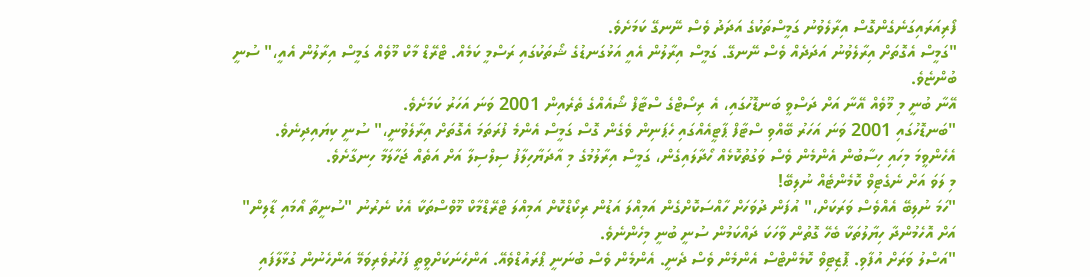ފޯރިއަރައިގަނެގެންގޮސް އިރާލެވުނު ގަމީސްތަކުގެ އަދަދު ވެސް ނޭނގޭ ކަމަށެވެ.
"ގަމީސް އެގޮތަށް އިރާލެވުނު އަދަދެއް ވެސް ނޭނގޭ. ގަމީސް އިރާލުން އެއީ އަޅުގަނޑުގެ ޝޯތަކުގައި ރަސްމީ ކަމެއް. ޓްރޭޑް މާކް މޫވެއް ގަމީސް އިރާލުން އެއީ،" ސުނީ ބުންޏެވެ.
އޭނާ ބުނީ މި މޫވެއް އޭނާ އަށް ދަސްވީ ބަނޑޮހުގައި، އެ ރިސޯޓްގެ ސްޓާފް ޝޯއެއްގެ ތެރެއިން 2001 ވަނަ އަހަރު ކަމަށެވެ.
"ބަނޑޮހުގައި 2001 ވަނަ އަހަރު ބޭއްވި ސްޓާފް ޕާޓީއެއްގައި ހެޕަނިން ވެގެން ގޮސް ގަމީސް އެންމެ ފުރަތަމަ އެގޮތަށް އިރާލެވުނީ،" ސުނީ ކިޔައިދިނެވެ.
އެހެންވީމަ މިހައި ހިސާބުން އެންމެން ވެސް ވަގުތުކޮޅެއް ހޯދާލައިގެން، ގަމީސް އިރާލުމުގެ މި އާދަޔާހިލާފު ސިލްސިލާ އަށް އަތެއް ޖަހާލަމާ ހިނގާށެވެ.
މި ލަވަ އަށް ނެގެޓިވް ކޮމެންޓެއް ނުލިބޭ!
"ހަމަ ނުލިބޭ އެއްވެސް ވަރަކަށް،" އުފަން ދުވަހަށް ހާއްސަކޮށްގެން އަމިއްލަ އަޑުން ރިކޯޑްކޮށް އަމިއްލަ ޓްރޭޑްމާކް މޫވްސްތަކާ އެކު ނެރުނު "ސުނީތާ އޯމައި ޑާލިން" އަށް އޮހެމުންދާ ހިޔާލުތަކާ ބެހޭ ގޮތުން ވާހަކަ ދައްކަމުން ސުނީ ބުނީ މިހެންނެވެ.
"އަސްލު ވަރަށް އުފާވި. ޕޮޒިޓިވް ކޮމެންޓްސް އެންމެން ވެސް ދެނީ. އެންމެން ވެސް ބުނަނީ ޕްރައުޑްވެއޭ. އަންހެނަކަށްވީތީ ފަހުރުވެރިވަމޭ އަންހެނުން ގުޅާލާފައި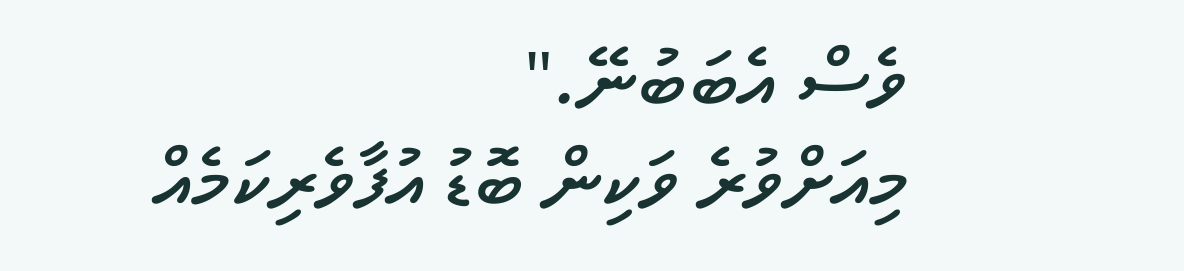ވެސް އެބަބުނޭ."
މިއަށްވުރެ ވަކިން ބޮޑު އުފާވެރިކަމެއް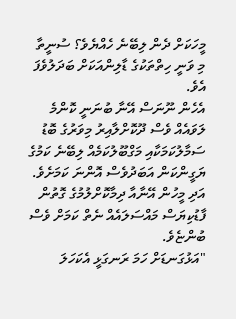މީހަކަށް ދެން ލިބޭނެ ހެއްޔެވެ؟ ސުނީތާ މި ވަނީ ހިތްތަކުގެ ޑާލިންއަކަށް ބަދަލުވެފަ އެވެ.
އެހެން ނޫނަސް އޭނާ ބުނަނީ ކޮންމެ ލަވައެއް ވެސް ދޫކޮށްލާއިރު މިވަރުގެ ބޮޑު ސަމާލުކަމަކާއި މަގްބޫލުކަމެއް ލިބޭނެ ކަމުގެ ޔަގީންކަން އަބަދުވެސް އޮންނަ ކަމަށެވެ. އަދި މީހުން އޭނާއާ ދިމާކޮށްލުމުގެ ގޮތުން ފާޑުކިޔަސް މައްސަލައެއް ނެތް ކަމަށް ވެސް ބުންޏެވެ.
"އަޅުގަނޑަށް ހަމަ ރަނގަޅީ އެކަހަލަ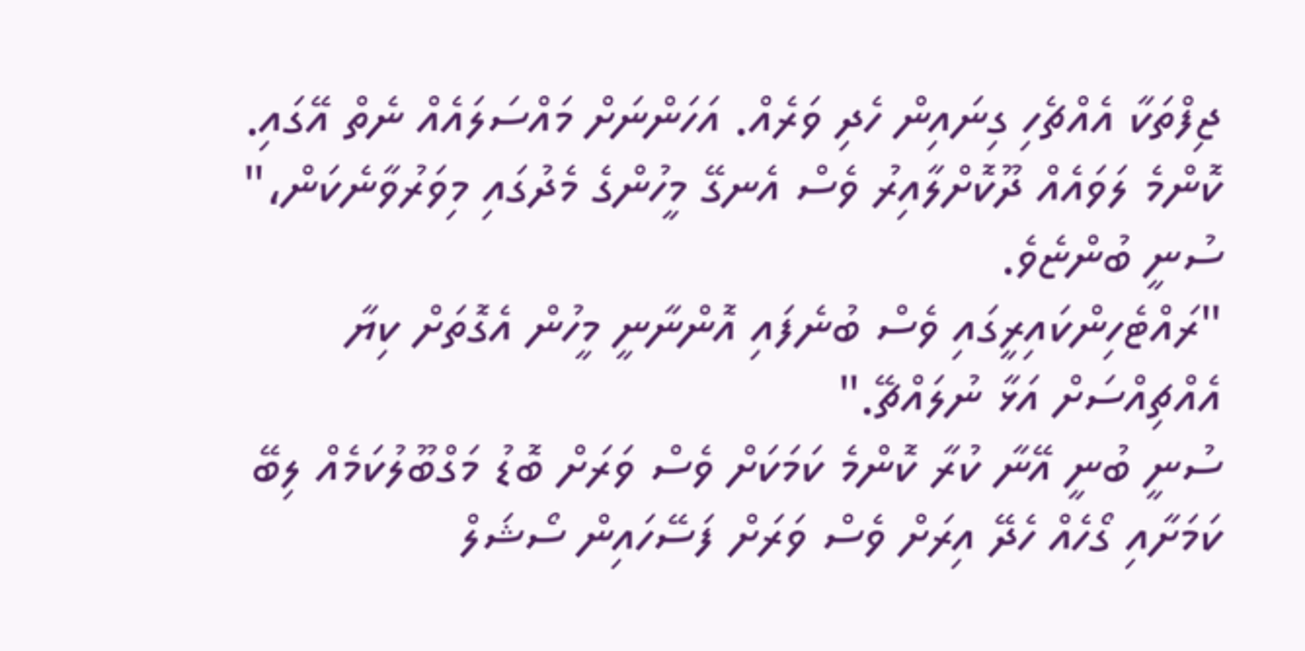ޖިފްތަކާ އެއްޗެހި ގިނައިން ހެދި ވަރެއް. އަހަންނަށް މައްސަލައެއް ނެތް އޭގައި. ކޮންމެ ލަވައެއް ދޫކޮށްލާއިރު ވެސް އެނގޭ މީހުންގެ މެދުގައި މިވަރުވާނެކަން،" ސުނީ ބުންޏެވެ.
"ރައްޓެހިންކައިރީގައި ވެސް ބުނެފައި އޮންނާނީ މީހުން އެގޮތަށް ކިޔާ އެއްޗިއްސަށް އަޅާ ނުލައްޗޭ."
ސުނީ ބުނީ އޭނާ ކުރާ ކޮންމެ ކަމަކަށް ވެސް ވަރަށް ބޮޑު މަގްބޫލުކަމެއް ލިބޭ ކަމަށާއި ގޯހެއް ހެދޭ އިރަށް ވެސް ވަރަށް ފަސޭހައިން ސޯޝަލް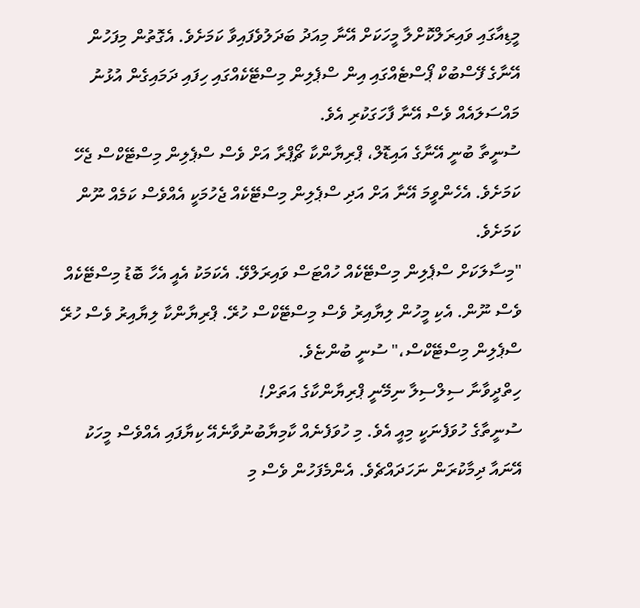މީޑިއާގައި ވައިރަލްކޮށްލާ މީހަކަށް އޭނާ މިއަދު ބަދަލުވެފައިވާ ކަމަށެވެ. އެގޮތުން މިފަހުން އޭނާގެ ފޭސްބުކް ޕޯސްޓެއްގައި އިން ސްޕެލިން މިސްޓޭކެއްގައި ހިފައި ދަމައިގެން އުޅުނު މައްސަލައެއް ވެސް އޭނާ ފާހަގަކުރި އެވެ.
ސުނީތާ ބުނީ އޭނާގެ އައިޑޮލް، ޕްރިޔާންކާ ޗޯޕްރާ އަށް ވެސް ސްޕެލިން މިސްޓޭކްސް ޖެހޭ ކަމަށެވެ. އެހެންވީމަ އޭނާ އަށް އަދި ސްޕެލިން މިސްޓޭކެއް ޖެހުމަކީ އެއްވެސް ކަމެއް ނޫން ކަމަށެވެ.
"މިސާލަކަށް ސްޕެލިން މިސްޓޭކެއް ހުއްޓަސް ވައިރަލްވޭ. އެކަމަކު އެއީ އެހާ ބޮޑު މިސްޓޭކެއް ވެސް ނޫން. އެކި މީހުން ލިޔާއިރު ވެސް މިސްޓޭކްސް ހުރޭ. ޕްރިޔާންކާ ލިޔާއިރު ވެސް ހުރޭ ސްޕެލިން މިސްޓޭކްސް،" ސުނީ ބުންޏެވެ.
ހިތްދީވާނާ ސިލްސިލާ ނިމޭނީ ޕްރިޔާންކާގެ އަތަށް!
ސުނީތާގެ ހުވަފެނަކީ މިއީ އެވެ. މި ހުވަފެނެއް ކާމިޔާބުނުވާނެއޭ ކިޔާފައި އެއްވެސް މީހަކު އޭނައާ ދިމާކުރަން ނަހަދައްޗެވެ. އެންމެފަހުން ވެސް މި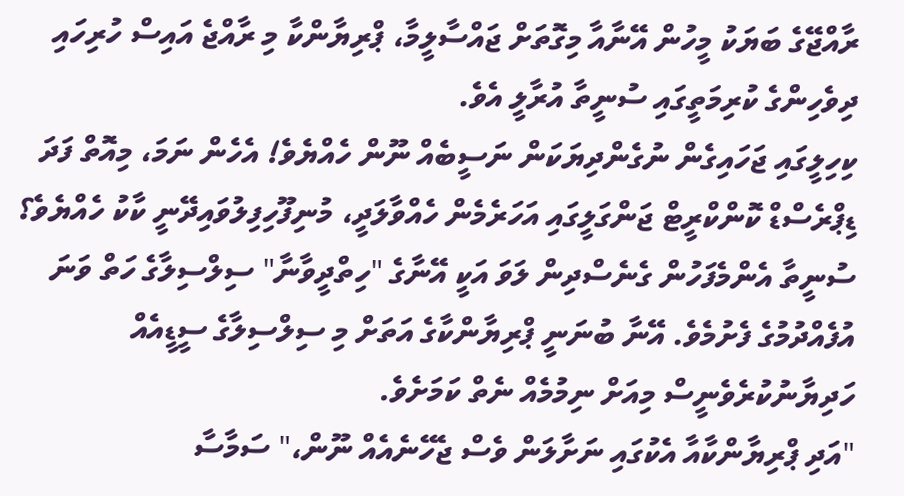ރާއްޖޭގެ ބަޔަކު މީހުން އޭނާއާ މިގޮތަށް ޖައްސާލީމާ، ޕްރިޔާންކާ މި ރާއްޖެ އައިސް ހުރިހައި ދިވެހިންގެ ކުރިމަތީގައި ސުނީތާ އުރާލީ އެވެ.
ކިހިލީގައި ޖަހައިގެން ނުގެންދިޔަކަން ނަސީބެއް ނޫން ހެއްޔެވެ! އެހެން ނަމަ، މިއޮތް ފަދަ ޑިޕްރެސްޑް ކޮންކްރީޓް ޖަންގަލީގައި އަހަރެމެން ހެއްވާލަދީ، މުނިފޫހިފިލުވައިދޭނީ ކާކު ހެއްޔެވެ؟
ސުނީތާ އެންމެފަހުން ގެނެސްދިން ލަވަ އަކީ އޭނާގެ "ހިތްދީވާނާ" ސިލްސިލާގެ ހަތް ވަނަ އުފެއްދުމުގެ ފެށުމެވެ. އޭނާ ބުނަނީ ޕްރިޔާންކާގެ އަތަށް މި ސިލްސިލާގެ ސީޑީއެއް ހަދިޔާނުކުރެވެނީސް މިއަށް ނިމުމެއް ނެތް ކަމަށެވެ.
"އަދި ޕްރިޔާންކާއާ އެކުގައި ނަށާލަން ވެސް ޖެހޭނެއެއް ނޫން،" ސަމާސާ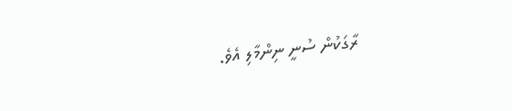ރާގަކުން ސުނީ ނިންމާލި އެވެ.